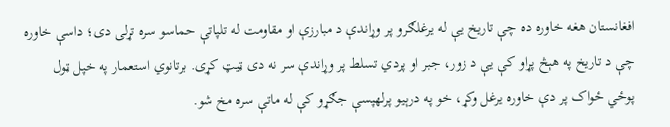افغانستان هغه خاوره ده چې تاریخ یې له یرغلګرو پر وړاندې د مبارزې او مقاومت له تلپاتې حماسو سره تړلی دی؛ داسې خاوره چې د تاریخ په هېڅ پړاو کې یې د زور، جبر او پردي تسلط پر وړاندې سر نه دی ټیټ کړی. برتانوي استعمار په خپل ټول پوځي ځواک پر دې خاوره یرغل وکړ، خو په درېیو پرلهپسې جګړو کې له ماتې سره مخ شو.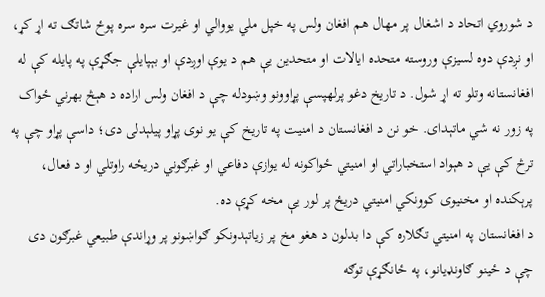د شوروي اتحاد د اشغال پر مهال هم افغان ولس په خپل ملي یووالي او غیرت سره سره پوځ شاتګ ته اړ کړ، او نږدې دوه لسیزې وروسته متحده ایالات او متحدین یې هم د یوې اوږدې او بېپایلې جګړې په پایله کې له افغانستانه وتلو ته اړ شول. د تاریخ دغو پرلهپسې پړاوونو وښودله چې د افغان ولس اراده د هېڅ بهرني ځواک په زور نه شي ماتېدای. خو نن د افغانستان د امنیت په تاریخ کې یو نوی پړاو پیلېدلی دی؛ داسې پړاو چې په ترڅ کې یې د هېواد استخباراتي او امنیتي ځواکونه له یوازې دفاعي او غبرګوني دریځه راوتلي او د فعال، پرېکنده او مخنیوی کوونکي امنیتي دریځ پر لور یې مخه کړې ده.
د افغانستان په امنیتي تګلاره کې دا بدلون د هغو مخ پر زیاتېدونکو ګواښونو پر وړاندې طبیعي غبرګون دی چې د ځینو ګاونډیانو، په ځانګړې توګه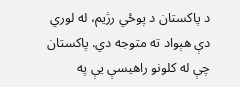د پاکستان د پوځي رژیم، له لوري دې هېواد ته متوجه دي. پاکستان چې له کلونو راهیسې یې په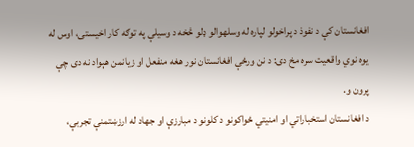افغانستان کې د نفوذ د پراخولو لپاره له وسلهوالو ډلو څخه د وسیلې په توګه کار اخیستی، اوس له یوه نوي واقعیت سره مخ دی: د نن ورځې افغانستان نور هغه منفعل او زیانمن هېواد نه دی چې پرون و.
د افغانستان استخباراتي او امنیتي ځواکونو د کلونو د مبارزې او جهاد له ارزښتمنې تجربې،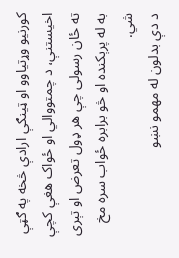کورنیو وړتیاوو او ټینګې ارادې څخه په ګټې اخیستنې، د چمتووالي او ځواک هغې کچې ته ځان رسولی چې هر ډول تعرض او تېری به له پرېکنده او څو برابره ځواب سره مخ شي.
د دې بدلون له مهمو نښو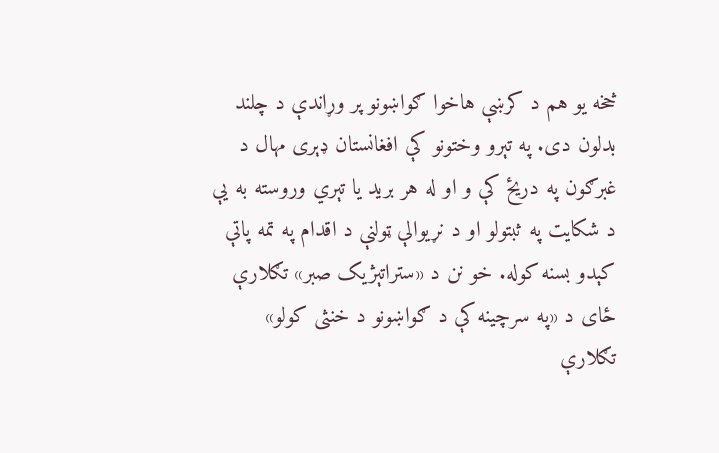څخه یو هم د کرښې هاخوا ګواښونو پر وړاندې د چلند بدلون دی. په تېرو وختونو کې افغانستان ډېری مهال د غبرګون په دریځ کې و او له هر برید یا تېري وروسته به یې د شکایت په ثبتولو او د نړیوالې ټولنې د اقدام په تمه پاتې کېدو بسنه کوله. خو نن د «ستراتېژیک صبر» تګلارې ځای د «په سرچینه کې د ګواښونو د خنثی کولو» تګلارې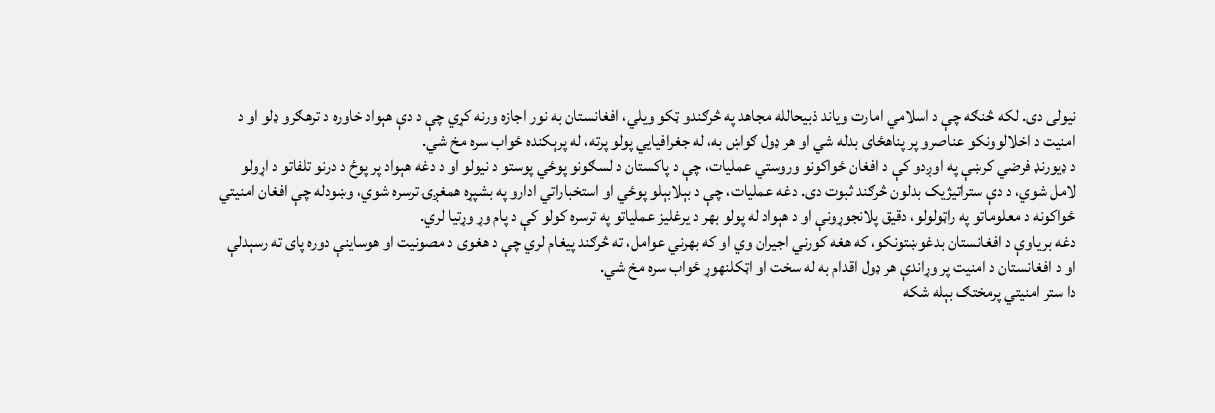نیولی دی. لکه څنګه چې د اسلامي امارت ویاند ذبیحالله مجاهد په څرګندو ټکو ویلي، افغانستان به نور اجازه ورنه کړي چې د دې هېواد خاوره د ترهګرو ډلو او د امنیت د اخلالوونکو عناصرو پر پناهځای بدله شي او هر ډول ګواښ به، له جغرافیایي پولو پرته، له پرېکنده ځواب سره مخ شي.
د ډیورنډ فرضي کرښې په اوږدو کې د افغان ځواکونو وروستي عملیات، چې د پاکستان د لسګونو پوځي پوستو د نیولو او د دغه هېواد پر پوځ د درنو تلفاتو د اړولو لامل شوي، د دې ستراتیژیک بدلون څرګند ثبوت دی. دغه عملیات، چې د بېلابېلو پوځي او استخباراتي ادارو په بشپړه همغږۍ ترسره شوي، وښودله چې افغان امنیتي ځواکونه د معلوماتو په راټولولو، دقیق پلانجوړونې او د هېواد له پولو بهر د یرغلیز عملیاتو په ترسره کولو کې د پام وړ وړتیا لري.
دغه بریاوې د افغانستان بدغوښتونکو، که هغه کورني اجیران وي او که بهرني عوامل، ته څرګند پیغام لري چې د هغوی د مصونیت او هوساینې دوره پای ته رسېدلې او د افغانستان د امنیت پر وړاندې هر ډول اقدام به له سخت او اټکلنهوړ ځواب سره مخ شي.
دا ستر امنیتي پرمختګ بېله شکه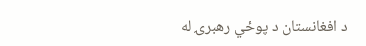د افغانستان د پوځي رهبرۍ له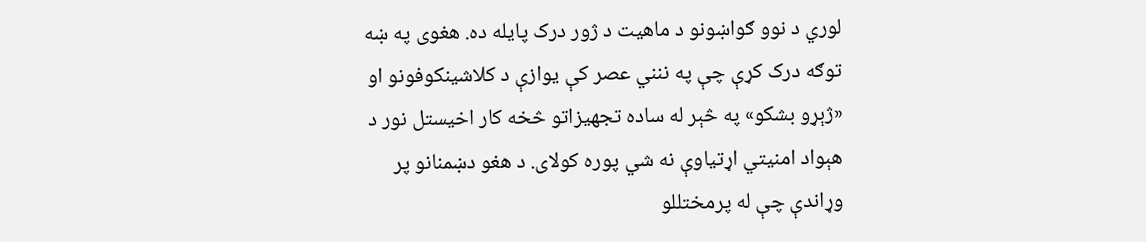لوري د نوو ګواښونو د ماهیت د ژور درک پایله ده. هغوی په ښه توګه درک کړې چې په ننني عصر کې یوازې د کلاشینکوفونو او «ژېړو بشکو» په څېر له ساده تجهیزاتو څخه کار اخیستل نور د هېواد امنیتي اړتیاوې نه شي پوره کولای. د هغو دښمنانو پر وړاندې چې له پرمختللو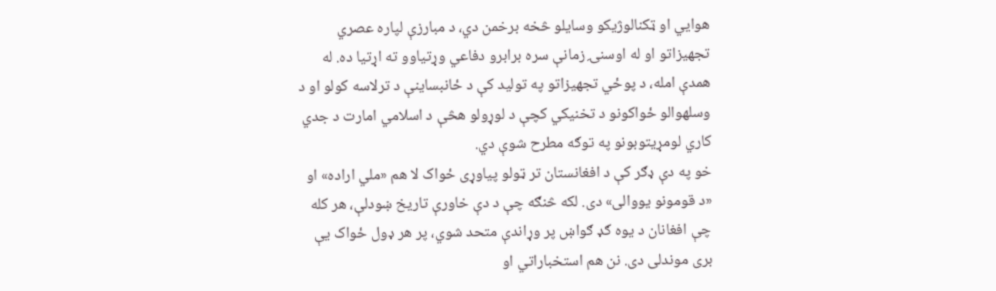هوايي او ټکنالوژیکو وسایلو څخه برخمن دي، د مبارزې لپاره عصري تجهیزاتو او له اوسنۍ زمانې سره برابرو دفاعي وړتیاوو ته اړتیا ده. له همدې امله، د پوځي تجهیزاتو په تولید کې د ځانبساینې د ترلاسه کولو او د وسلهوالو ځواکونو د تخنیکي کچې د لوړولو هڅې د اسلامي امارت د جدي کاري لومړیتوبونو په توګه مطرح شوې دي.
خو په دې ډګر کې د افغانستان تر ټولو پیاوړی ځواک لا هم «ملي اراده» او «د قومونو یووالی» دی. لکه څنګه چې د دې خاورې تاریخ ښودلې، هر کله چې افغانان د یوه ګډ ګواښ پر وړاندې متحد شوي، پر هر ډول ځواک یې بری موندلی دی. نن هم استخباراتي او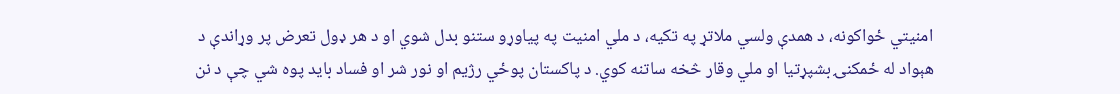امنیتي ځواکونه، د همدې ولسي ملاتړ په تکیه، د ملي امنیت په پیاوړو ستنو بدل شوي او د هر ډول تعرض پر وړاندې د هېواد له ځمکنۍ بشپړتیا او ملي وقار څخه ساتنه کوي. د پاکستان پوځي رژیم او نور شر او فساد باید پوه شي چې د نن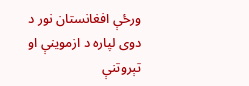ورځې افغانستان نور د دوی لپاره د ازموینې او تېروتنې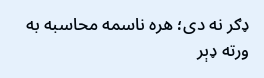ډګر نه دی؛ هره ناسمه محاسبه به ورته ډېر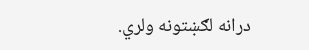درانه لګښتونه ولري.